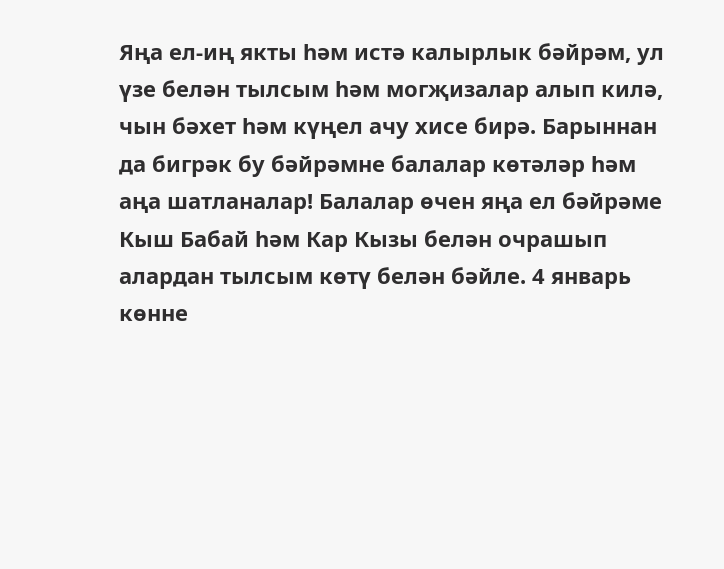Яңа ел-иң якты һәм истә калырлык бәйрәм, ул үзе белән тылсым һәм могҗизалар алып килә, чын бәхет һәм күңел ачу хисе бирә. Барыннан да бигрәк бу бәйрәмне балалар көтәләр һәм аңа шатланалар! Балалар өчен яңа ел бәйрәме Кыш Бабай һәм Кар Кызы белән очрашып алардан тылсым көтү белән бәйле. 4 январь көнне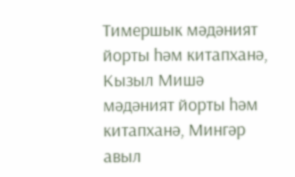Тимершык мәдәният йорты һәм китапханә, Кызыл Мишә мәдәният йорты һәм китапханә, Мингәр авыл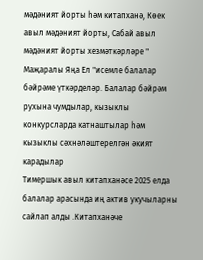мәдәният йорты һәм китапханә, Көек авыл мәдәният йорты, Сабай авыл мәдәният йорты хезмәткәрләре " Маҗаралы Яңа Ел "исемле балалар бәйрәме үткәрделәр. Балалар бәйрәм рухына чумдылар, кызыклы конкурсларда катнаштылар һәм кызыклы сәхнәләштерелгән әкият карадылар
Тимершык авыл китапханәсе 2025 елда балалар арасында иң актив укучыларны сайлап алды .Китапханәче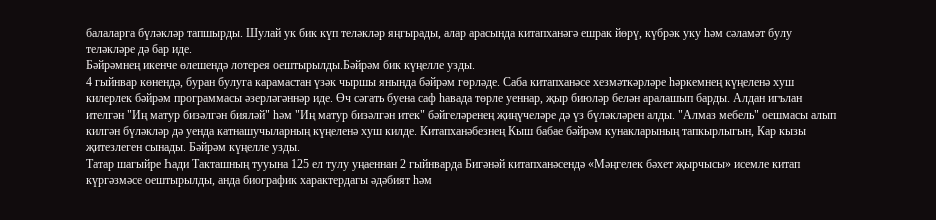балаларга бүләкләр тапшырды. Шулай ук бик күп теләкләр яңгырады, алар арасында китапханәгә ешрак йөрү, күбрәк уку һәм сәламәт булу теләкләре дә бар иде.
Бәйрәмнең икенче өлешендә лотерея оештырылды.Бәйрәм бик күңелле узды.
4 гыйнвар көнендә, буран булуга карамастан үзәк чыршы янында бәйрәм гөрләде. Саба китапханәсе хезмәткәрләре һәркемнең күңеленә хуш килерлек бәйрәм программасы әзерләгәннәр иде. Өч сәгать буена саф һавада төрле уеннар, җыр биюләр белән аралашып барды. Алдан игълан ителгән "Иң матур бизәлгән бияләй" һәм "Иң матур бизәлгән итек" бәйгеләренең җиңүчеләре дә үз бүләкләрен алды. "Алмаз мебель" оешмасы алып килгән бүләкләр дә уенда катнашучыларның күңеленә хуш килде. Китапханәбезнең Кыш бабае бәйрәм кунакларының тапкырлыгын, Кар кызы җитезлеген сынады. Бәйрәм күңелле узды.
Татар шагыйре Һади Такташның тууына 125 ел тулу уңаеннан 2 гыйнварда Бигәнәй китапханәсендә «Мәңгелек бәхет җырчысы» исемле китап күргәзмәсе оештырылды, анда биографик характердагы әдәбият һәм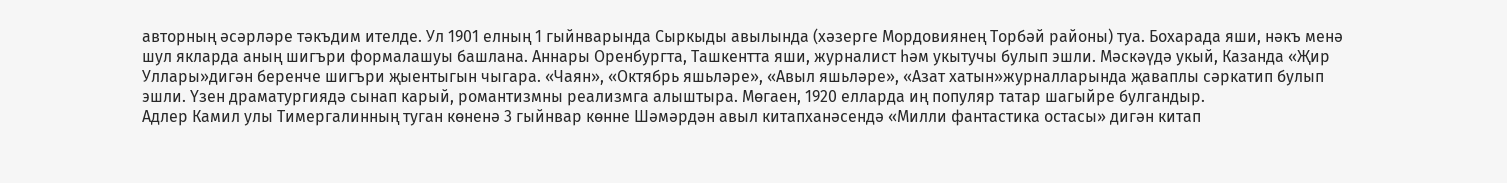авторның әсәрләре тәкъдим ителде. Ул 1901 елның 1 гыйнварында Сыркыды авылында (хәзерге Мордовиянең Торбәй районы) туа. Бохарада яши, нәкъ менә шул якларда аның шигъри формалашуы башлана. Аннары Оренбургта, Ташкентта яши, журналист һәм укытучы булып эшли. Мәскәүдә укый, Казанда «Җир Уллары»дигән беренче шигъри җыентыгын чыгара. «Чаян», «Октябрь яшьләре», «Авыл яшьләре», «Азат хатын»журналларында җаваплы сәркатип булып эшли. Үзен драматургиядә сынап карый, романтизмны реализмга алыштыра. Мөгаен, 1920 елларда иң популяр татар шагыйре булгандыр.
Адлер Камил улы Тимергалинның туган көненә 3 гыйнвар көнне Шәмәрдән авыл китапханәсендә «Милли фантастика остасы» дигән китап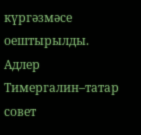күргәзмәсе оештырылды. Адлер Тимергалин–татар совет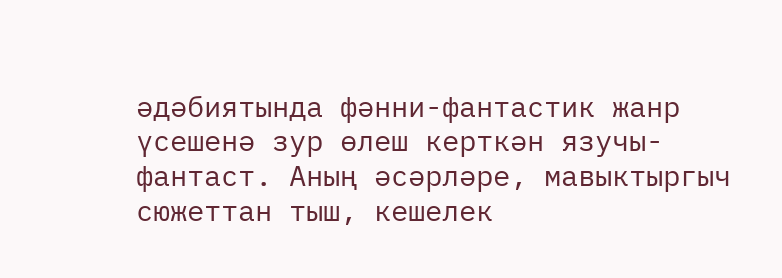әдәбиятында фәнни-фантастик жанр үсешенә зур өлеш керткән язучы-фантаст. Аның әсәрләре, мавыктыргыч сюжеттан тыш, кешелек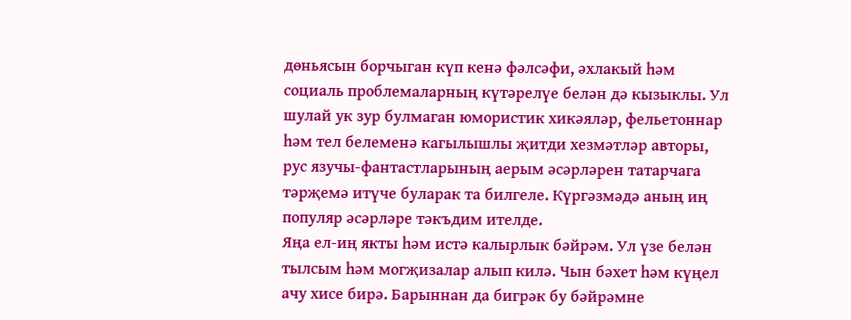дөньясын борчыган күп кенә фәлсәфи, әхлакый һәм социаль проблемаларның күтәрелүе белән дә кызыклы. Ул шулай ук зур булмаган юмористик хикәяләр, фельетоннар һәм тел белеменә кагылышлы җитди хезмәтләр авторы, рус язучы-фантастларының аерым әсәрләрен татарчага тәрҗемә итүче буларак та билгеле. Күргәзмәдә аның иң популяр әсәрләре тәкъдим ителде.
Яңа ел-иң якты һәм истә калырлык бәйрәм. Ул үзе белән тылсым һәм могҗизалар алып килә. Чын бәхет һәм күңел ачу хисе бирә. Барыннан да бигрәк бу бәйрәмне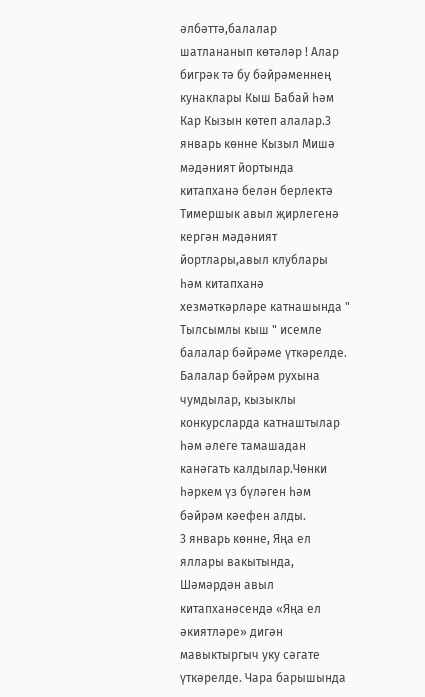әлбәттә,балалар шатлананып көтәләр ! Алар бигрәк тә бу бәйрәменнең кунаклары Кыш Бабай һәм Кар Кызын көтеп алалар.3 январь көнне Кызыл Мишә мәдәният йортында китапханә белән берлектә Тимершык авыл җирлегенә кергән мәдәният йортлары,авыл клублары һәм китапханә хезмәткәрләре катнашында " Тылсымлы кыш " исемле балалар бәйрәме үткәрелде. Балалар бәйрәм рухына чумдылар, кызыклы конкурсларда катнаштылар һәм әлеге тамашадан канәгать калдылар.Чөнки һәркем үз бүләген һәм бәйрәм кәефен алды.
3 январь көнне, Яңа ел яллары вакытында, Шәмәрдән авыл китапханәсендә «Яңа ел әкиятләре» дигән мавыктыргыч уку сәгате үткәрелде. Чара барышында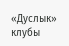«Дуслык» клубы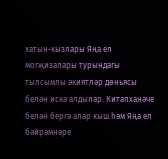хатын-кызлары Яңа ел могҗизалары турындагы тылсымлы әкиятләр дөньясы белән искә алдылар. Китапханәче белән бергә алар кыш һәм Яңа ел бәйрәмнәре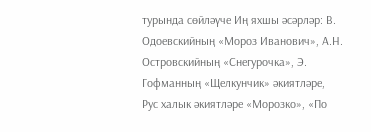турында сөйләүче Иң яхшы әсәрләр: В. Одоевскийның «Мороз Иванович», А.Н. Островскийның «Снегурочка», Э. Гофманның «Щелкунчик» әкиятләре, Рус халык әкиятләре «Морозко», «По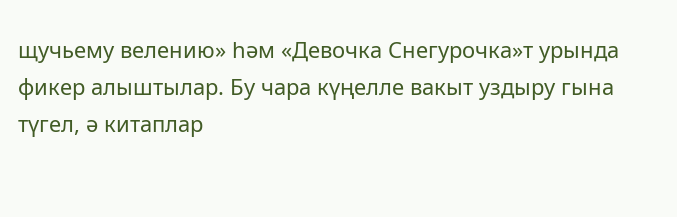щучьему велению» һәм «Девочка Снегурочка»т урында фикер алыштылар. Бу чара күңелле вакыт уздыру гына түгел, ә китаплар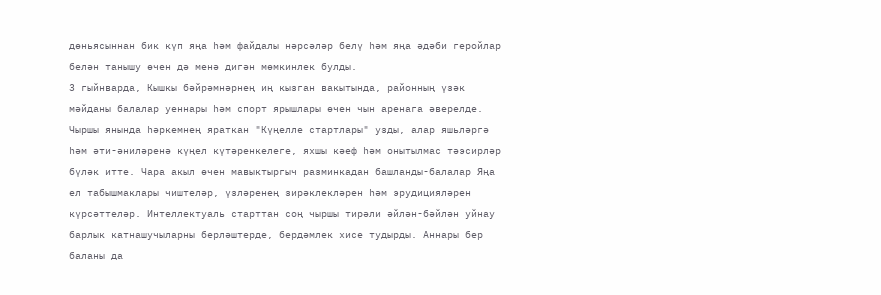дөньясыннан бик күп яңа һәм файдалы нәрсәләр белү һәм яңа әдәби геройлар белән танышу өчен дә менә дигән мөмкинлек булды.
3 гыйнварда, Кышкы бәйрәмнәрнең иң кызган вакытында, районның үзәк мәйданы балалар уеннары һәм спорт ярышлары өчен чын аренага әверелде. Чыршы янында һәркемнең яраткан "Күңелле стартлары" узды, алар яшьләргә һәм әти-әниләренә күңел күтәренкелеге, яхшы кәеф һәм онытылмас тәэсирләр бүләк итте. Чара акыл өчен мавыктыргыч разминкадан башланды-балалар Яңа ел табышмаклары чиштеләр, үзләренең зирәклекләрен һәм эрудицияләрен күрсәттеләр. Интеллектуаль старттан соң чыршы тирәли әйлән-бәйлән уйнау барлык катнашучыларны берләштерде, бердәмлек хисе тудырды. Аннары бер баланы да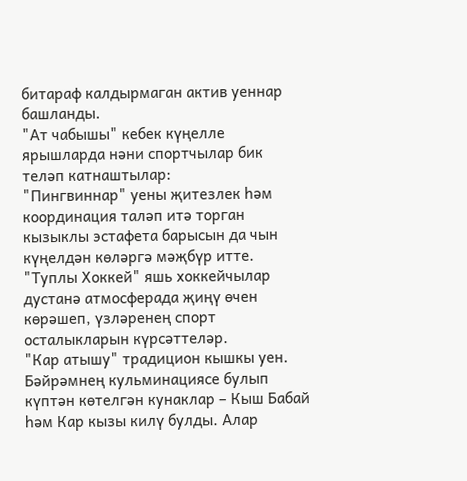битараф калдырмаган актив уеннар башланды.
"Ат чабышы" кебек күңелле ярышларда нәни спортчылар бик теләп катнаштылар:
"Пингвиннар" уены җитезлек һәм координация таләп итә торган кызыклы эстафета барысын да чын күңелдән көләргә мәҗбүр итте.
"Туплы Хоккей" яшь хоккейчылар дустанә атмосферада җиңү өчен көрәшеп, үзләренең спорт осталыкларын күрсәттеләр.
"Кар атышу" традицион кышкы уен.
Бәйрәмнең кульминациясе булып күптән көтелгән кунаклар – Кыш Бабай һәм Кар кызы килү булды. Алар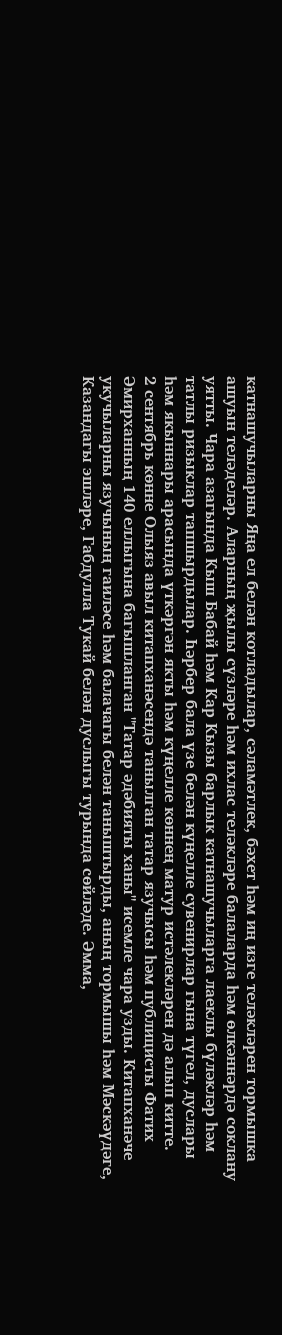катнашучыларны Яңа ел белән котладылар, сәламәтлек, бәхет һәм иң изге теләкләрен тормышка ашуын теләделәр. Аларның җылы сүзләре һәм ихлас теләкләре балаларда һәм өлкәннәрдә соклану уятты. Чара азагында Кыш Бабай һәм Кар Кызы барлык катнашучыларга лаеклы бүләкләр һәм татлы ризыклар тапшырдылар. Һәрбер бала үзе белән күңелле сувенирлар гына түгел, дуслары һәм якыннары арасында үткәргән якты һәм күңелле көннең матур истәлекләрен дә алып китте.
2 сентябрь көнне Олыяз авыл китапханәсендә танылган татар язучысы һәм публицисты Фатих Әмирханның 140 еллыгына багышланган "Татар әдәбияты ханы" исемле чара узды. Китапханәче укучыларны язучының гаиләсе һәм балачагы белән таныштырды, аның тормышы һәм Мәскәүдәге, Казандагы эшләре, Габдулла Тукай белән дуслыгы турында сөйләде. Әмма,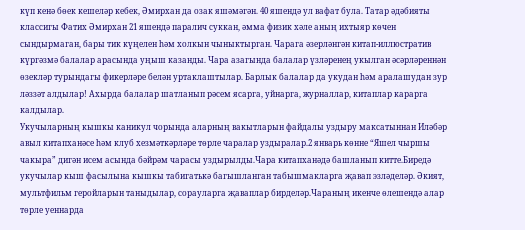күп кенә бөек кешеләр кебек, Әмирхан да озак яшәмәгән. 40 яшендә ул вафат була. Татар әдәбияты классигы Фатих Әмирхан 21 яшендә паралич суккан, әмма физик хәле аның ихтыяр көчен сындырмаган, бары тик күңелен һәм холкын чыныктырган. Чарага әзерләнгән китап-иллюстратив күргәзмә балалар арасында уңыш казанды. Чара азагында балалар үзләренең укылган әсәрләреннән өзекләр турындагы фикерләре белән уртаклаштылар. Барлык балалар да укудан һәм аралашудан зур ләззәт алдылар! Ахырда балалар шатланып рәсем ясарга, уйнарга, журналлар, китаплар карарга калдылар.
Укучыларның кышкы каникул чорында аларның вакытларын файдалы уздыру максатыннан Иләбәр авыл китапханәсе һәм клуб хезмәткәрләре төрле чаралар уздыралар.2 январь көнне “Яшел чыршы чакыра” дигән исем асында бәйрәм чарасы уздырылды.Чара китапханәдә башланып китте.Биредә укучылар кыш фасылына кышкы табигатькә багышланган табышмакларга җавап эзләделәр. Әкият, мультфильм геройларын таныдылар, сорауларга җаваплар бирделәр.Чараның икенче өлешендә алар төрле уеннарда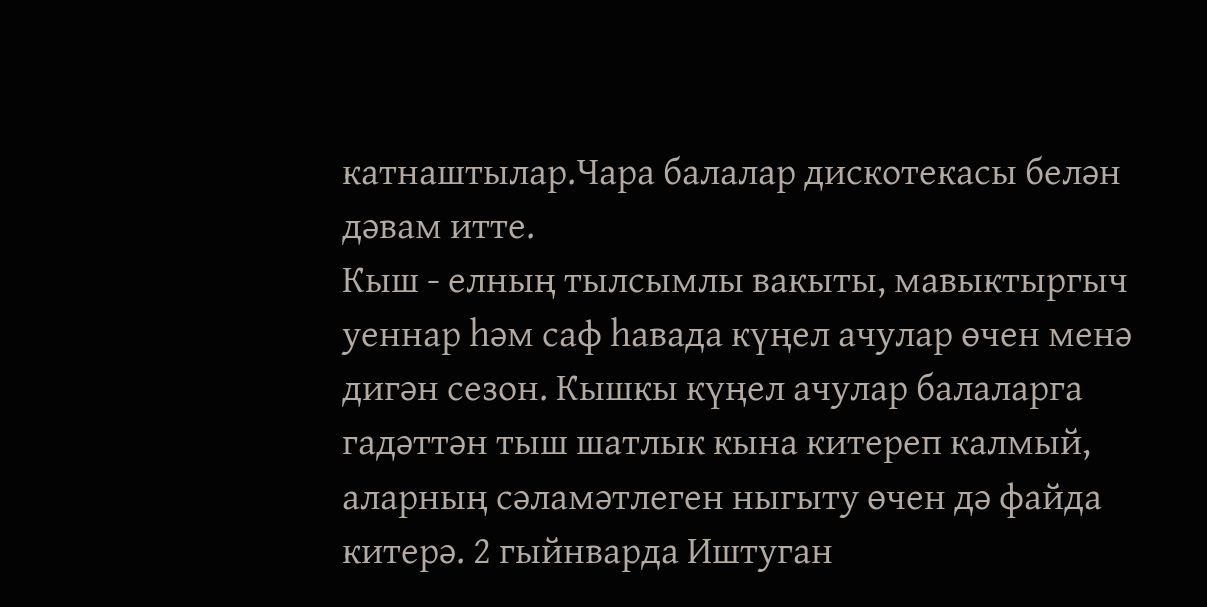катнаштылар.Чара балалар дискотекасы белән дәвам итте.
Кыш - елның тылсымлы вакыты, мавыктыргыч уеннар һәм саф һавада күңел ачулар өчен менә дигән сезон. Кышкы күңел ачулар балаларга гадәттән тыш шатлык кына китереп калмый, аларның сәламәтлеген ныгыту өчен дә файда китерә. 2 гыйнварда Иштуган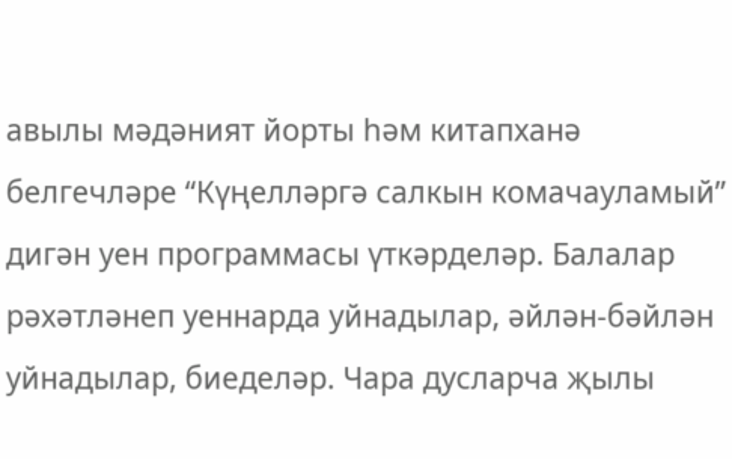авылы мәдәният йорты һәм китапханә белгечләре “Күңелләргә салкын комачауламый” дигән уен программасы үткәрделәр. Балалар рәхәтләнеп уеннарда уйнадылар, әйлән-бәйлән уйнадылар, биеделәр. Чара дусларча җылы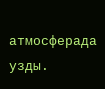атмосферада узды.